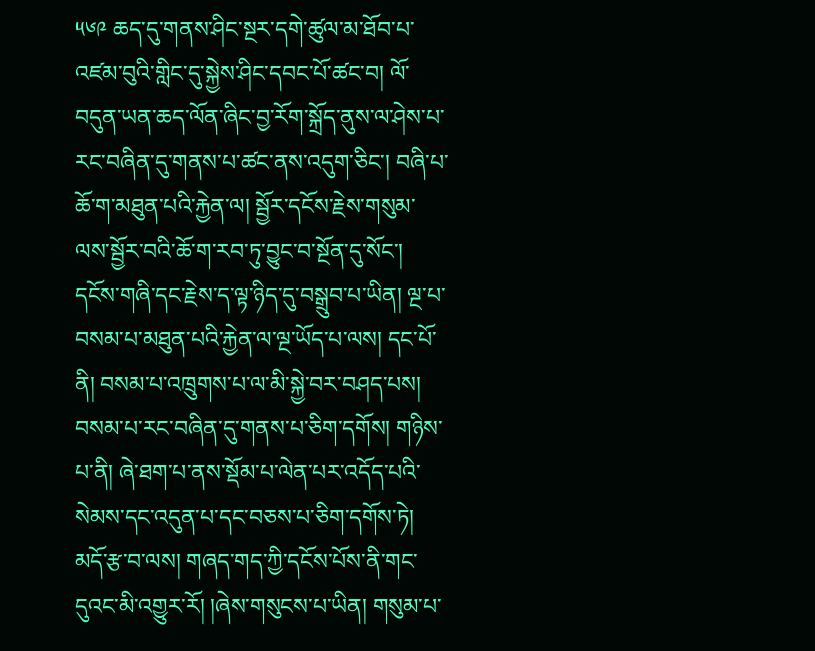༥༦༩ ཆད་དུ་གནས་ཤིང་སྔར་དགེ་ཚུལ་མ་ཐོབ་པ་འཛམ་བུའི་གླིང་དུ་སྐྱེས་ཤིང་དབང་པོ་ཚང་བ། ལོ་བདུན་ཡན་ཆད་ལོན་ཞིང་བྱ་རོག་སྐྲོད་ནུས་ལ་ཤེས་པ་རང་བཞིན་དུ་གནས་པ་ཚང་ནས་འདུག་ཅིང་། བཞི་པ་ཆོ་ག་མཐུན་པའི་རྐྱེན་ལ། སྦྱོར་དངོས་རྗེས་གསུམ་ལས་སྦྱོར་བའི་ཆོ་ག་རབ་ཏུ་བྱུང་བ་སྔོན་དུ་སོང་། དངོས་གཞི་དང་རྗེས་ད་ལྟ་ཉིད་དུ་བསྒྲུབ་པ་ཡིན། ལྔ་པ་བསམ་པ་མཐུན་པའི་རྐྱེན་ལ་ལྔ་ཡོད་པ་ལས། དང་པོ་ནི། བསམ་པ་འཁྲུགས་པ་ལ་མི་སྐྱེ་བར་བཤད་པས། བསམ་པ་རང་བཞིན་དུ་གནས་པ་ཅིག་དགོས། གཉིས་པ་ནི། ཞེ་ཐག་པ་ནས་སྡོམ་པ་ལེན་པར་འདོད་པའི་སེམས་དང་འདུན་པ་དང་བཅས་པ་ཅིག་དགོས་ཏེ། མདོ་རྩ་བ་ལས། གཞད་གད་ཀྱི་དངོས་པོས་ནི་གང་དུའང་མི་འགྱུར་རོ། །ཞེས་གསུངས་པ་ཡིན། གསུམ་པ་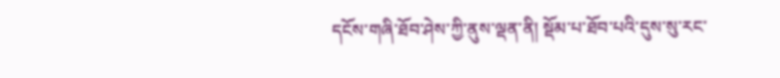དངོས་གཞི་ཐོབ་ཤེས་ཀྱི་ནུས་ལྡན་ནི། སྡོམ་པ་ཐོབ་པའི་དུས་སུ་རང་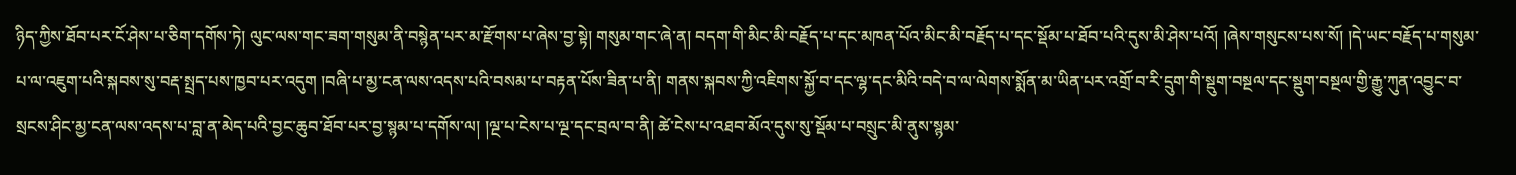ཉིད་ཀྱིས་ཐོབ་པར་ངོ་ཤེས་པ་ཅིག་དགོས་ཏེ། ལུང་ལས་གང་ཟག་གསུམ་ནི་བསྙེན་པར་མ་རྫོགས་པ་ཞེས་བྱ་སྟེ། གསུམ་གང་ཞེ་ན། བདག་གི་མིང་མི་བརྗོད་པ་དང་མཁན་པོའ་མིང་མི་བརྗོད་པ་དང་སྡོམ་པ་ཐོབ་པའི་དུས་མི་ཤེས་པའོ། །ཞེས་གསུངས་པས་སོ། །དེ་ཡང་བརྗོད་པ་གསུམ་པ་ལ་འཇུག་པའི་སྐབས་སུ་བརྡ་སྤྲད་པས་ཁྱབ་པར་འདུག །བཞི་པ་མྱ་ངན་ལས་འདས་པའི་བསམ་པ་བརྟན་པོས་ཟིན་པ་ནི། གནས་སྐབས་ཀྱི་འཇིགས་སྐྱོ་བ་དང་ལྷ་དང་མིའི་བདེ་བ་ལ་ལེགས་སྨོན་མ་ཡིན་པར་འགྲོ་བ་རི་དྲུག་གི་སྡུག་བསྔལ་དང་སྡུག་བསྔལ་གྱི་རྒྱུ་ཀུན་འབྱུང་བ་སྲངས་ཤིང་མྱ་ངན་ལས་འདས་པ་བླ་ན་མེད་པའི་བྱང་ཆུབ་ཐོབ་པར་བྱ་སྙམ་པ་དགོས་ལ། །ལྔ་པ་ངེས་པ་ལྔ་དང་བྲལ་བ་ནི། ཚེ་ངེས་པ་འཐབ་མོའ་དུས་སུ་སྡོམ་པ་བསྲུང་མི་ནུས་སྙམ་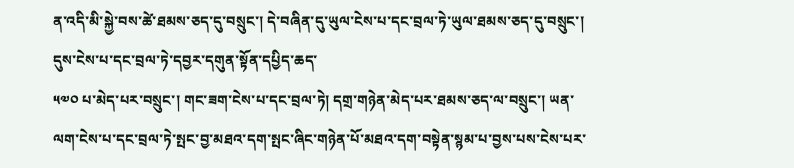ན་འདི་མི་སྐྱེ་བས་ཚེ་ཐམས་ཅད་དུ་བསྲུང་། དེ་བཞིན་དུ་ཡུལ་ངེས་པ་དང་བྲལ་ཏེ་ཡུལ་ཐམས་ཅད་དུ་བསྲུང་། དུས་ངེས་པ་དང་བྲལ་ཏེ་དབྱར་དགུན་སྟོན་དཔྱིད་ཆད་
༥༧༠ པ་མེད་པར་བསྲུང་། གང་ཟག་ངེས་པ་དང་བྲལ་ཏེ། དགྲ་གཉེན་མེད་པར་ཐམས་ཅད་ལ་བསྲུང་། ཡན་ལག་ངེས་པ་དང་བྲལ་ཏེ་སྤང་བྱ་མཐའ་དག་སྤང་ཞིང་གཉེན་པོ་མཐའ་དག་བསྟེན་སྙམ་པ་བྱས་པས་ངེས་པར་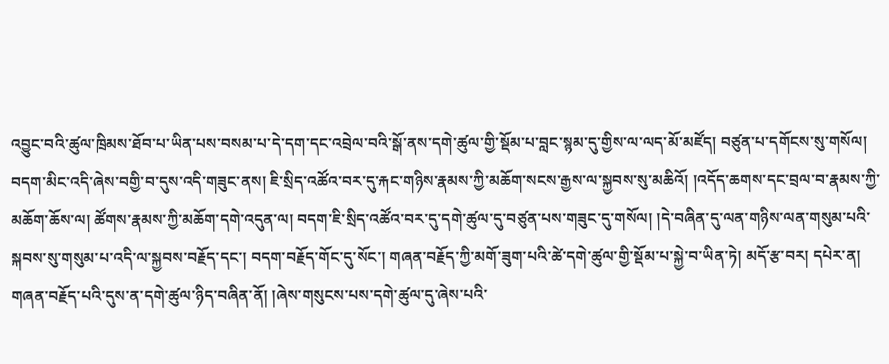འབྱུང་བའི་ཚུལ་ཁྲིམས་ཐོབ་པ་ཡིན་པས་བསམ་པ་དེ་དག་དང་འབྲེལ་བའི་སྒོ་ནས་དགེ་ཚུལ་གྱི་སྡོམ་པ་བླང་སྙམ་དུ་གྱིས་ལ་ལད་མོ་མཛོད། བཙུན་པ་དགོངས་སུ་གསོལ། བདག་མིང་འདི་ཞེས་བགྱི་བ་དུས་འདི་གཟུང་ནས། ཇི་སྲིད་འཚོའ་བར་དུ་རྐང་གཉིས་རྣམས་ཀྱི་མཆོག་སངས་རྒྱས་ལ་སྐྱབས་སུ་མཆིའོ། །འདོད་ཆགས་དང་བྲལ་བ་རྣམས་ཀྱི་མཆོག་ཆོས་ལ། ཚོགས་རྣམས་ཀྱི་མཆོག་དགེ་འདུན་ལ། བདག་ཇི་སྲིད་འཚོའ་བར་དུ་དགེ་ཚུལ་དུ་བཙུན་པས་གཟུང་དུ་གསོལ། །དེ་བཞིན་དུ་ལན་གཉིས་ལན་གསུམ་པའི་སྐབས་སུ་གསུམ་པ་འདི་ལ་སྐྱབས་བརྗོད་དང་། བདག་བརྗོད་གོང་དུ་སོང་། གཞན་བརྗོད་ཀྱི་མགོ་ཟུག་པའི་ཚེ་དགེ་ཚུལ་གྱི་སྡོམ་པ་སྐྱེ་བ་ཡིན་ཏེ། མདོ་རྩ་བར། དཔེར་ན། གཞན་བརྗོད་པའི་དུས་ན་དགེ་ཚུལ་ཉིད་བཞིན་ནོ། །ཞེས་གསུངས་པས་དགེ་ཚུལ་དུ་ཞེས་པའི་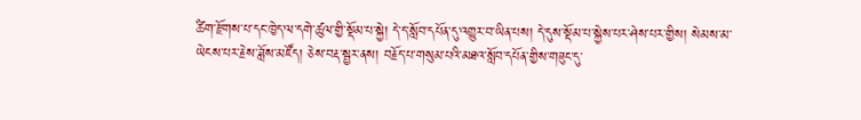ཚིག་རྫོགས་པ་དང་ཁྱེད་ལ་དགེ་ཚུལ་གྱི་སྡོམ་པ་སྐྱེ། དེ་ད་སློབ་དཔོན་དུ་འགྱུར་བ་ཡིན་པས། དེ་དུས་སྡོམ་པ་སྐྱེས་པར་ཤེས་པར་གྱིས། སེམས་མ་ཡེངས་པར་རྗེས་ཟློས་མཛོད། ཅེས་བརྡ་སྦྱར་ནས། བརྗོད་པ་གསུམ་པའི་མཐའ་སློབ་དཔོན་གྱིས་གཟུང་དུ་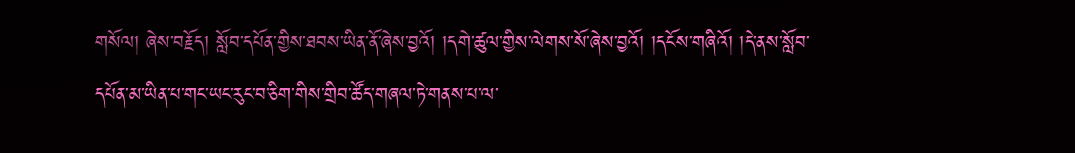གསོལ། ཞེས་བརྗོད། སློབ་དཔོན་གྱིས་ཐབས་ཡིན་ནོ་ཞེས་བྱའོ། །དགེ་ཚུལ་གྱིས་ལེགས་སོ་ཞེས་བྱའོ། །དངོས་གཞིའོ། །དེ་ནས་སློབ་དཔོན་མ་ཡིན་པ་གང་ཡང་རུང་བ་ཅིག་གིས་གྲིབ་ཚོད་གཞལ་ཏེ་གནས་པ་ལ་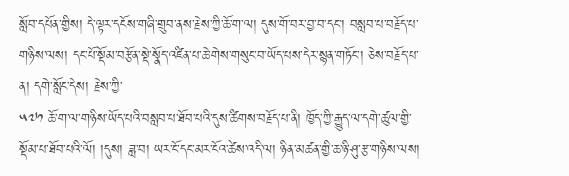སློབ་དཔོན་གྱིས། དེ་ལྟར་དངོས་གཞི་གྲུབ་ནས་རྗེས་ཀྱི་ཆོ་ག་ལ། དུས་གོ་བར་བྱ་བ་དང་། བསླབ་པ་བརྗོད་པ་གཉིས་ལས། དང་པོ་སྡོམ་བརྩོན་སྡེ་སྣོད་འཛིན་པ་ཆེ་གེས་གསུང་བ་ཡོད་པས་དེར་སྙན་གཏོང་། ཅེས་བརྗོད་པ་ན། དགེ་སློང་དེས། རྗེས་ཀྱི་
༥༧༡ ཆོ་ག་ལ་གཉིས་ཡོད་པའི་བསླབ་པ་ཐོབ་པའི་དུས་ཚིགས་བརྗོད་པ་ནི། ཁྱོད་ཀྱི་རྒྱུད་ལ་དགེ་ཚུལ་གྱི་སྡོམ་པ་ཐོབ་པའི་ལོ། །དུས། ཟླ་བ། ཡར་ངོ་དང་མར་ངོའ་ཚེས་འདི་ལ། ཉིན་མཚན་གྱི་ཆ་ཉི་ཤུ་རྩ་གཉིས་ལས།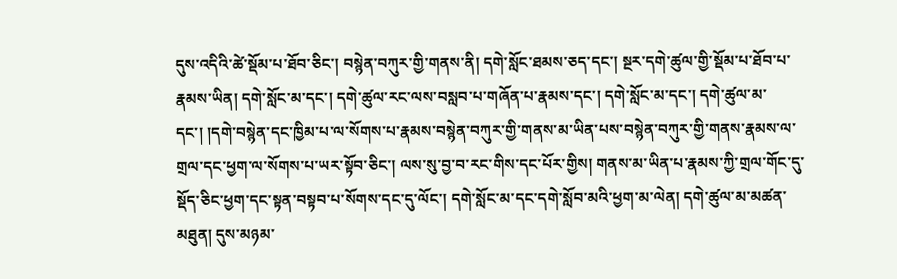དུས་འདིའི་ཚེ་སྡོམ་པ་ཐོབ་ཅིང་། བསྙེན་བཀུར་གྱི་གནས་ནི། དགེ་སློང་ཐམས་ཅད་དང་། སྔར་དགེ་ཚུལ་གྱི་སྡོམ་པ་ཐོབ་པ་རྣམས་ཡིན། དགེ་སློང་མ་དང་། དགེ་ཚུལ་རང་ལས་བསླབ་པ་གཞོན་པ་རྣམས་དང་། དགེ་སློང་མ་དང་། དགེ་ཚུལ་མ་དང་། །དགེ་བསྙེན་དང་ཁྱིམ་པ་ལ་སོགས་པ་རྣམས་བསྙེན་བཀུར་གྱི་གནས་མ་ཡིན་པས་བསྙེན་བཀུར་གྱི་གནས་རྣམས་ལ་གྲལ་དང་ཕྱག་ལ་སོགས་པ་ཡར་སྟོབ་ཅིང་། ལས་སུ་བྱ་བ་རང་གིས་དང་པོར་གྱིས། གནས་མ་ཡིན་པ་རྣམས་ཀྱི་གྲལ་གོང་དུ་སྡོད་ཅིང་ཕྱག་དང་སྟན་བསྟབ་པ་སོགས་དང་དུ་ལོང་། དགེ་སློང་མ་དང་དགེ་སློབ་མའི་ཕྱག་མ་ལེན། དགེ་ཚུལ་མ་མཚན་མཐུན། དུས་མཉམ་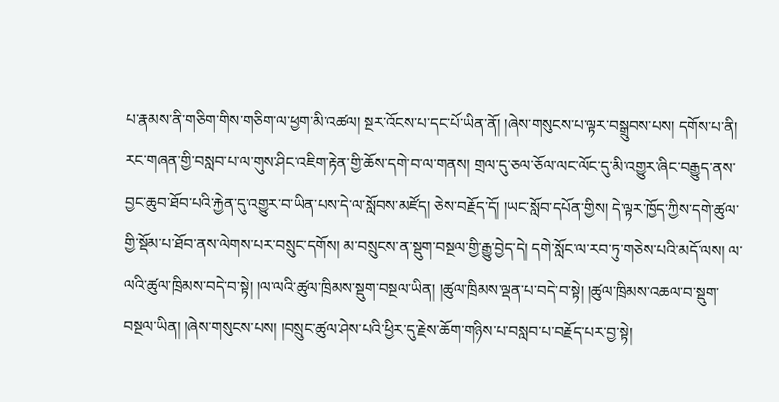པ་རྣམས་ནི་གཅིག་གིས་གཅིག་ལ་ཕྱག་མི་འཚལ། སྔར་འོངས་པ་དང་པོ་ཡིན་ནོ། །ཞེས་གསུངས་པ་ལྟར་བསྒྲུབས་པས། དགོས་པ་ནི། རང་གཞན་གྱི་བསླབ་པ་ལ་གུས་ཤིང་འཇིག་རྟེན་གྱི་ཆོས་དགེ་བ་ལ་གནས། གྲལ་དུ་ཅལ་ཅོལ་ལང་ལོང་དུ་མི་འགྱུར་ཞིང་བརྒྱུད་ནས་བྱང་ཆུབ་ཐོབ་པའི་རྐྱེན་དུ་འགྱུར་བ་ཡིན་པས་དེ་ལ་སློབས་མཛོད། ཅེས་བརྗོད་དོ། །ཡང་སློབ་དཔོན་གྱིས། དེ་ལྟར་ཁྱོད་ཀྱིས་དགེ་ཚུལ་གྱི་སྡོམ་པ་ཐོབ་ནས་ལེགས་པར་བསྲུང་དགོས། མ་བསྲུངས་ན་སྡུག་བསྔལ་གྱི་རྒྱུ་བྱེད་དེ། དགེ་སློང་ལ་རབ་ཏུ་གཅེས་པའི་མདོ་ལས། ལ་ལའི་ཚུལ་ཁྲིམས་བདེ་བ་སྟེ། །ལ་ལའི་ཚུལ་ཁྲིམས་སྡུག་བསྔལ་ཡིན། །ཚུལ་ཁྲིམས་ལྡན་པ་བདེ་བ་སྟེ། །ཚུལ་ཁྲིམས་འཆལ་བ་སྡུག་བསྔལ་ཡིན། །ཞེས་གསུངས་པས། །བསྲུང་ཚུལ་ཤེས་པའི་ཕྱིར་དུ་རྗེས་ཆོག་གཉིས་པ་བསླབ་པ་བརྗོད་པར་བྱ་སྟེ།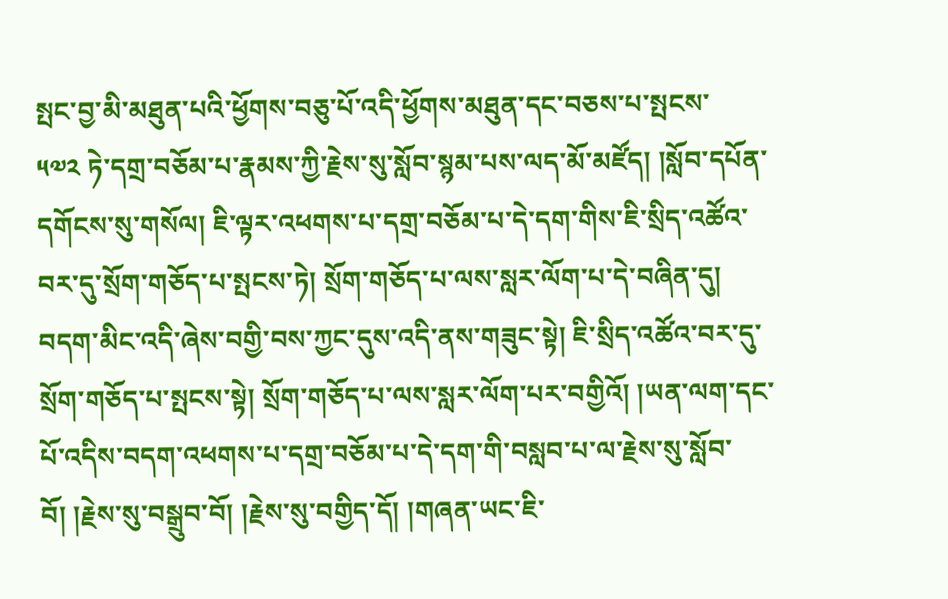སྤང་བྱ་མི་མཐུན་པའི་ཕྱོགས་བཅུ་པོ་འདི་ཕྱོགས་མཐུན་དང་བཅས་པ་སྤངས་
༥༧༢ ཏེ་དགྲ་བཅོམ་པ་རྣམས་ཀྱི་རྗེས་སུ་སློབ་སྙམ་པས་ལད་མོ་མཛོད། །སློབ་དཔོན་དགོངས་སུ་གསོལ། ཇི་ལྟར་འཕགས་པ་དགྲ་བཅོམ་པ་དེ་དག་གིས་ཇི་སྲིད་འཚོའ་བར་དུ་སྲོག་གཅོད་པ་སྤངས་ཏེ། སྲོག་གཅོད་པ་ལས་སླར་ལོག་པ་དེ་བཞིན་དུ། བདག་མིང་འདི་ཞེས་བགྱི་བས་ཀྱང་དུས་འདི་ནས་གཟུང་སྟེ། ཇི་སྲིད་འཚོའ་བར་དུ་སྲོག་གཅོད་པ་སྤངས་སྟེ། སྲོག་གཅོད་པ་ལས་སླར་ལོག་པར་བགྱིའོ། །ཡན་ལག་དང་པོ་འདིས་བདག་འཕགས་པ་དགྲ་བཅོམ་པ་དེ་དག་གི་བསླབ་པ་ལ་རྗེས་སུ་སློབ་བོ། །རྗེས་སུ་བསྒྲུབ་བོ། །རྗེས་སུ་བགྱིད་དོ། །གཞན་ཡང་ཇི་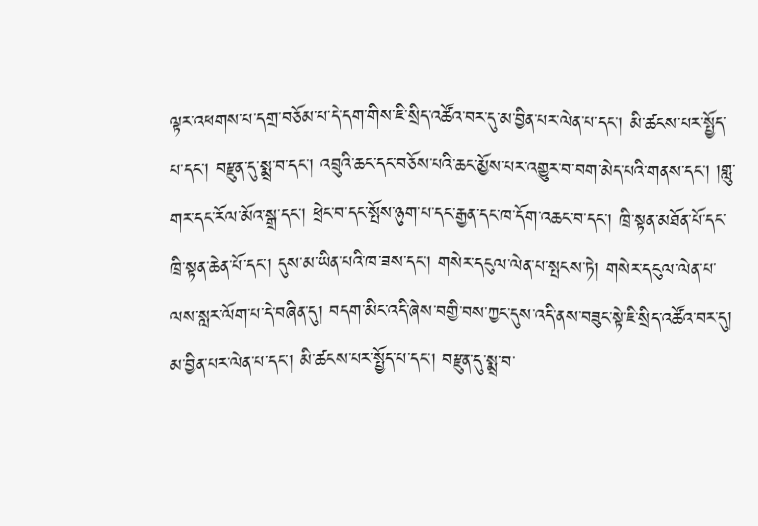ལྟར་འཕགས་པ་དགྲ་བཅོམ་པ་དེ་དག་གིས་ཇི་སྲིད་འཚོའ་བར་དུ་མ་བྱིན་པར་ལེན་པ་དང་། མི་ཚངས་པར་སྤྱོད་པ་དང་། བརྫུན་དུ་སྨྲ་བ་དང་། འབྲུའི་ཆང་དང་བཅོས་པའི་ཆང་མྱོས་པར་འགྱུར་བ་བག་མེད་པའི་གནས་དང་། །གླུ་གར་དང་རོལ་མོའ་སྒྲ་དང་། ཕྲེང་བ་དང་སྤོས་ཉུག་པ་དང་རྒྱན་དང་ཁ་དོག་འཆང་བ་དང་། ཁྲི་སྟན་མཐོན་པོ་དང་ཁྲི་སྟན་ཆེན་པོ་དང་། དུས་མ་ཡིན་པའི་ཁ་ཟས་དང་། གསེར་དངུལ་ལེན་པ་སྤངས་ཏེ། གསེར་དངུལ་ལེན་པ་ལས་སླར་ལོག་པ་དེ་བཞིན་དུ། བདག་མིང་འདི་ཞེས་བགྱི་བས་ཀྱང་དུས་འདི་ནས་བཟུང་སྟེ་ཇི་སྲིད་འཚོའ་བར་དུ། མ་བྱིན་པར་ལེན་པ་དང་། མི་ཚངས་པར་སྤྱོད་པ་དང་། བརྫུན་དུ་སྨྲ་བ་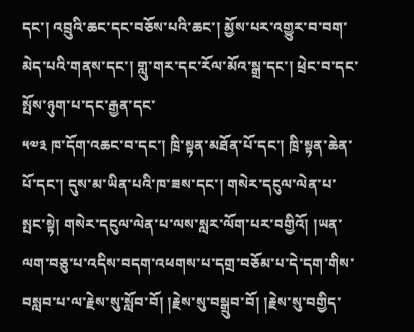དང་། འབྲུའི་ཆང་དང་བཅོས་པའི་ཆང་། མྱོས་པར་འགྱུར་བ་བག་མེད་པའི་གནས་དང་། གླུ་གར་དང་རོལ་མོའ་སྒྲ་དང་། ཕྲེང་བ་དང་སྤོས་ཉུག་པ་དང་རྒྱན་དང་
༥༧༣ ཁ་དོག་འཆང་བ་དང་། ཁྲི་སྟན་མཐོན་པོ་དང་། ཁྲི་སྟན་ཆེན་པོ་དང་། དུས་མ་ཡིན་པའི་ཁ་ཟས་དང་། གསེར་དངུལ་ལེན་པ་སྤང་སྟེ། གསེར་དངུལ་ལེན་པ་ལས་སླར་ལོག་པར་བགྱིའོ། །ཡན་ལག་བཅུ་པ་འདིས་བདག་འཕགས་པ་དགྲ་བཅོམ་པ་དེ་དག་གིས་བསླབ་པ་ལ་རྗེས་སུ་སློབ་བོ། །རྗེས་སུ་བསྒྲུབ་བོ། །རྗེས་སུ་བགྱིད་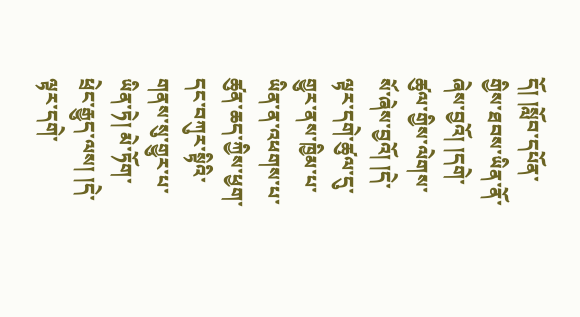དོ། །སློབ་དཔོན་གྱིས་ཐབས་ཡིན་ནོ་ཞེས་བྱའོ། །དགེ་ཚུལ་གྱིས་ལེགས་སོ་ཞེས་བྱའོ། །དེ་ལྟར་དགེ་ཚུལ་དུ་གྱུར་ནས་ཁྱིམ་པ་ཡིན་ན་འཕགས་པ་ཚུན་ཆད་ཀྱིས་ཕྱག་དང་བཀུར་སྟིའི་གནས་སུ་གྱུར་པ་ཡིན་ཏེ། མེ་ཏོག་ཕྲེང་རྒྱུད་ལས། །དེ་ལྟར་དགེ་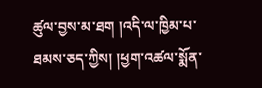ཚུལ་བྱས་མ་ཐག །འདི་ལ་ཁྱིམ་པ་ཐམས་ཅད་ཀྱིས། །ཕྱག་འཚལ་སྨོན་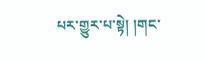པར་གྱུར་པ་སྟེ། །གང་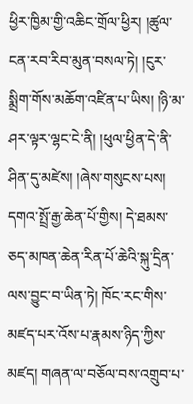ཕྱིར་ཁྱིམ་གྱི་འཆིང་གྲོལ་ཕྱིར། །ཚུལ་ངན་རབ་རིབ་མུན་བསལ་ཏེ། །ངུར་སྨྲིག་གོས་མཆོག་འཛིན་པ་ཡིས། །ཉི་མ་ཤར་ལྟར་ལྷང་ངེ་ནི། །ཕུལ་ཕྱིན་དེ་ནི་ཤིན་དུ་མཛེས། །ཞེས་གསུངས་པས། དགའ་སྤྲོ་རྒྱ་ཆེན་པོ་གྱིས། དེ་ཐམས་ཅད་མཁན་ཆེན་རིན་པོ་ཆེའི་སྐུ་དྲིན་ལས་བྱུང་བ་ཡིན་ཏེ། ཁོང་རང་གིས་མཛད་པར་འོས་པ་རྣམས་ཉིད་ཀྱིས་མཛད། གཞན་ལ་བཅོལ་བས་འགྲུབ་པ་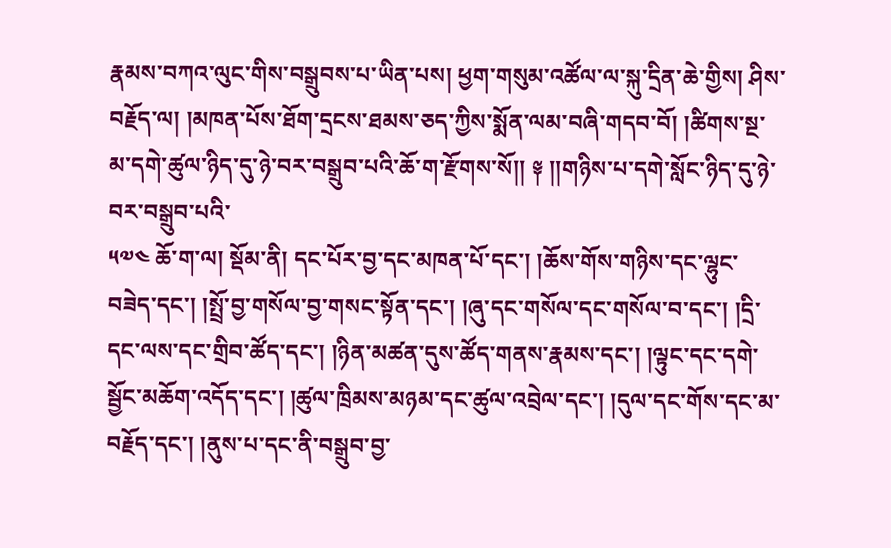རྣམས་བཀའ་ལུང་གིས་བསྒྲུབས་པ་ཡིན་པས། ཕྱག་གསུམ་འཚོལ་ལ་སྐུ་དྲིན་ཆེ་གྱིས། ཤིས་བརྗོད་ལ། །མཁན་པོས་ཐོག་དྲངས་ཐམས་ཅད་ཀྱིས་སྨོན་ལམ་བཞི་གདབ་བོ། །ཚིགས་སྔ་མ་དགེ་ཚུལ་ཉིད་དུ་ཉེ་བར་བསྒྲུབ་པའི་ཆོ་ག་རྫོགས་སོ།། ༈ །།གཉིས་པ་དགེ་སློང་ཉིད་དུ་ཉེ་བར་བསྒྲུབ་པའི་
༥༧༤ ཆོ་ག་ལ། སྡོམ་ནི། དང་པོར་བྱ་དང་མཁན་པོ་དང་། །ཆོས་གོས་གཉིས་དང་ལྷུང་བཟེད་དང་། །སྤྲོ་བྱ་གསོལ་བྱ་གསང་སྟོན་དང་། །ཞུ་དང་གསོལ་དང་གསོལ་བ་དང་། །དྲི་དང་ལས་དང་གྲིབ་ཚོད་དང་། །ཉིན་མཚན་དུས་ཚོད་གནས་རྣམས་དང་། །ལྟུང་དང་དགེ་སྦྱོང་མཆོག་འདོད་དང་། །ཚུལ་ཁྲིམས་མཉམ་དང་ཚུལ་འབྲེལ་དང་། །དུལ་དང་གོས་དང་མ་བརྗོད་དང་། །ནུས་པ་དང་ནི་བསྒྲུབ་བྱ་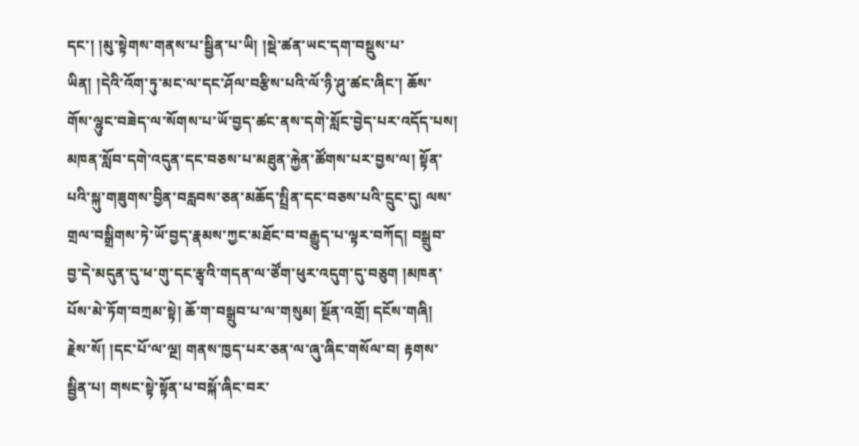དང་། །མུ་སྟེགས་གནས་པ་སྦྱིན་པ་ཡི། །སྡེ་ཚན་ཡང་དག་བསྡུས་པ་ཡིན། །དེའི་འོག་ཏུ་མང་ལ་དང་ཤོལ་བརྩིས་པའི་ལོ་ཉི་ཤུ་ཚང་ཞིང་། ཆོས་གོས་ལྷུང་བཟེད་ལ་སོགས་པ་ཡོ་བྱད་ཚང་ནས་དགེ་སློང་བྱེད་པར་འདོད་པས། མཁན་སློབ་དགེ་འདུན་དང་བཅས་པ་མཐུན་རྐྱེན་ཚོགས་པར་བྱས་ལ། སྟོན་པའི་སྐུ་གཟུགས་བྱིན་བརླབས་ཅན་མཆོད་སྤྲིན་དང་བཅས་པའི་དྲུང་དུ། ལས་གྲལ་བསྒྲིགས་ཏེ་ཡོ་བྱད་རྣམས་ཀྱང་མཐོང་བ་བརྒྱུད་པ་ལྟར་བཀོད། བསྒྲུབ་བྱ་དེ་མདུན་དུ་ཕ་གུ་དང་རྩྭའི་གདན་ལ་ཙོག་ཕུར་འདུག་དུ་བཅུག །མཁན་པོས་མེ་ཏོག་བཀྲམ་སྟེ། ཆོ་ག་བསྒྲུབ་པ་ལ་གསུམ། སྔོན་འགྲོ། དངོས་གཞི། རྗེས་སོ། །དང་པོ་ལ་ལྔ། གནས་ཁྱད་པར་ཅན་ལ་ཞུ་ཞིང་གསོལ་བ། རྟགས་སྦྱིན་པ། གསང་སྟེ་སྟོན་པ་བསྐོ་ཞིང་བར་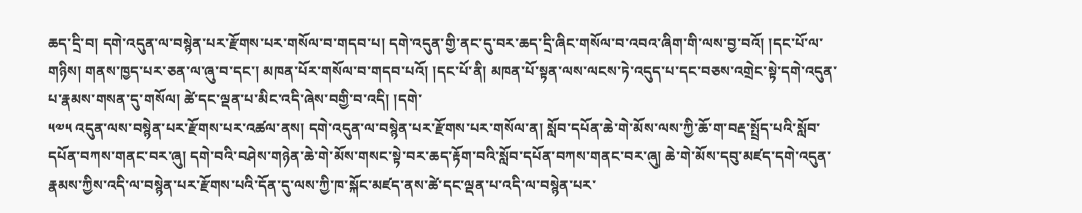ཆད་དྲི་བ། དགེ་འདུན་ལ་བསྙེན་པར་རྫོགས་པར་གསོལ་བ་གདབ་པ། དགེ་འདུན་གྱི་ནང་དུ་བར་ཆད་དྲི་ཞིང་གསོལ་བ་འབའ་ཞིག་གི་ལས་བྱ་བའོ། །དང་པོ་ལ་གཉིས། གནས་ཁྱད་པར་ཅན་ལ་ཞུ་བ་དང་། མཁན་པོར་གསོལ་བ་གདབ་པའོ། །དང་པོ་ནི། མཁན་པོ་སྟན་ལས་ལངས་ཏེ་འདུད་པ་དང་བཅས་འགྲེང་སྟེ་དགེ་འདུན་པ་རྣམས་གསན་དུ་གསོལ། ཚེ་དང་ལྡན་པ་མིང་འདི་ཞེས་བགྱི་བ་འདི། །དགེ་
༥༧༥ འདུན་ལས་བསྙེན་པར་རྫོགས་པར་འཚལ་ནས། དགེ་འདུན་ལ་བསྙེན་པར་རྫོགས་པར་གསོལ་ན། སློབ་དཔོན་ཆེ་གེ་མོས་ལས་ཀྱི་ཆོ་ག་བརྡ་སྤྲོད་པའི་སློབ་དཔོན་བཀས་གནང་བར་ཞུ། དགེ་བའི་བཤེས་གཉེན་ཆེ་གེ་མོས་གསང་སྟེ་བར་ཆད་རྟོག་བའི་སློབ་དཔོན་བཀས་གནང་བར་ཞུ། ཆེ་གེ་མོས་དབུ་མཛད་དགེ་འདུན་རྣམས་ཀྱིས་འདི་ལ་བསྙེན་པར་རྫོགས་པའི་དོན་དུ་ལས་ཀྱི་ཁ་སྐོང་མཛད་ནས་ཚེ་དང་ལྡན་པ་འདི་ལ་བསྙེན་པར་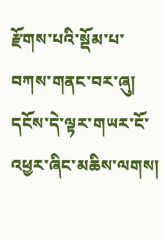རྫོགས་པའི་སྡོམ་པ་བཀས་གནང་བར་ཞུ། དངོས་དེ་ལྟར་གཡར་ངོ་འཕྱར་ཞིང་མཆིས་ལགས།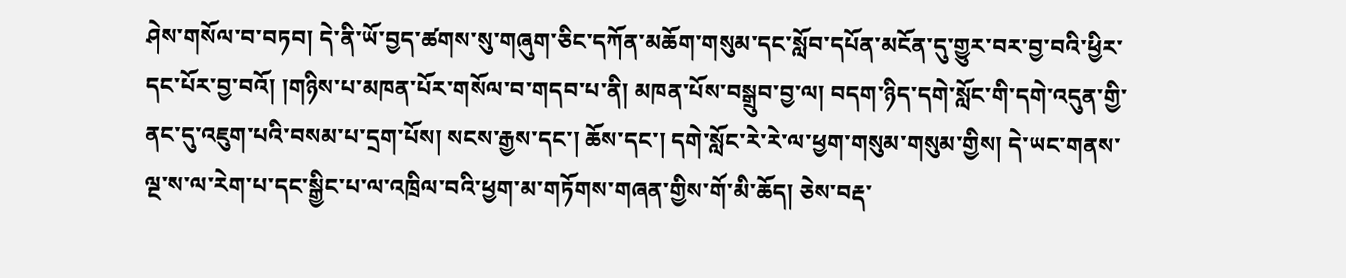ཤེས་གསོལ་བ་བཏབ། དེ་ནི་ཡོ་བྱད་ཚགས་སུ་གཞུག་ཅིང་དཀོན་མཆོག་གསུམ་དང་སློབ་དཔོན་མངོན་དུ་གྱུར་བར་བྱ་བའི་ཕྱིར་དང་པོར་བྱ་བའོ། །གཉིས་པ་མཁན་པོར་གསོལ་བ་གདབ་པ་ནི། མཁན་པོས་བསྒྲུབ་བྱ་ལ། བདག་ཉིད་དགེ་སློང་གི་དགེ་འདུན་གྱི་ནང་དུ་འཇུག་པའི་བསམ་པ་དྲག་པོས། སངས་རྒྱས་དང་། ཆོས་དང་། དགེ་སློང་རེ་རེ་ལ་ཕྱག་གསུམ་གསུམ་གྱིས། དེ་ཡང་གནས་ལྔ་ས་ལ་རེག་པ་དང་སྒྱིང་པ་ལ་འཁྲིལ་བའི་ཕྱག་མ་གཏོགས་གཞན་གྱིས་གོ་མི་ཆོད། ཅེས་བརྡ་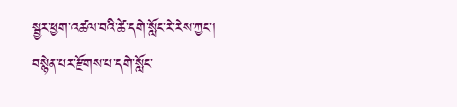སྦྱར་ཕྱག་འཚལ་བའི་ཚེ་དགེ་སློང་རེ་རེས་ཀྱང་། བསྙེན་པར་རྫོགས་པ་དགེ་སློང་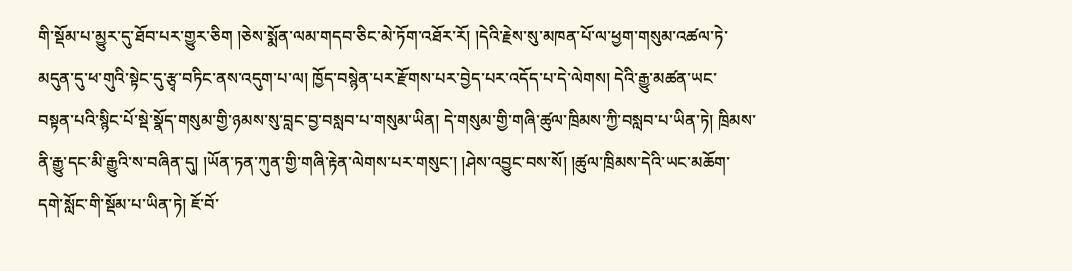གི་སྡོམ་པ་མྱུར་དུ་ཐོབ་པར་གྱུར་ཅིག །ཅེས་སྨོན་ལམ་གདབ་ཅིང་མེ་ཏོག་འཐོར་རོ། །དེའི་རྗེས་སུ་མཁན་པོ་ལ་ཕྱག་གསུམ་འཚལ་ཏེ་མདུན་དུ་ཕ་གུའི་སྟེང་དུ་རྩྭ་བཏིང་ནས་འདུག་པ་ལ། ཁྱོད་བསྙེན་པར་རྫོགས་པར་བྱེད་པར་འདོད་པ་དེ་ལེགས། དེའི་རྒྱུ་མཚན་ཡང་བསྟན་པའི་སྙིང་པོ་སྡེ་སྣོད་གསུམ་གྱི་ཉམས་སུ་བླང་བྱ་བསླབ་པ་གསུམ་ཡིན། དེ་གསུམ་གྱི་གཞི་ཚུལ་ཁྲིམས་ཀྱི་བསླབ་པ་ཡིན་ཏེ། ཁྲིམས་ནི་རྒྱུ་དང་མི་རྒྱུའི་ས་བཞིན་དུ། །ཡོན་ཏན་ཀུན་གྱི་གཞི་རྟེན་ལེགས་པར་གསུང་། །ཤེས་འབྱུང་བས་སོ། །ཚུལ་ཁྲིམས་དེའི་ཡང་མཆོག་དགེ་སློང་གི་སྡོམ་པ་ཡིན་ཏེ། ཇོ་བོ་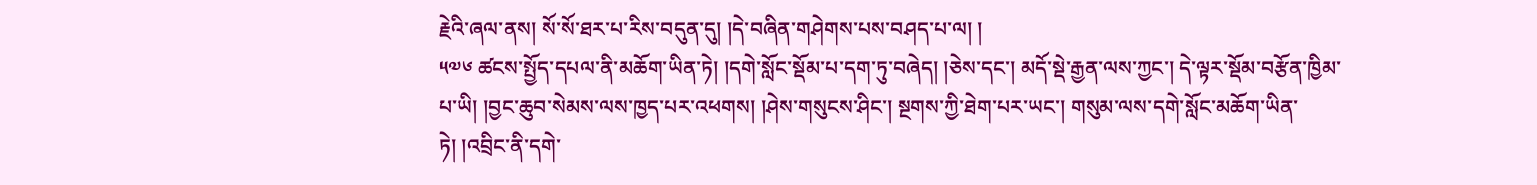རྗེའི་ཞལ་ནས། སོ་སོ་ཐར་པ་རིས་བདུན་དུ། །དེ་བཞིན་གཤེགས་པས་བཤད་པ་ལ། །
༥༧༦ ཚངས་སྤྱོད་དཔལ་ནི་མཆོག་ཡིན་ཏེ། །དགེ་སློང་སྡོམ་པ་དག་ཏུ་བཞེད། །ཅེས་དང་། མདོ་སྡེ་རྒྱན་ལས་ཀྱང་། དེ་ལྟར་སྡོམ་བརྩོན་ཁྱིམ་པ་ཡི། །བྱང་ཆུབ་སེམས་ལས་ཁྱད་པར་འཕགས། །ཤེས་གསུངས་ཤིང་། སྔགས་ཀྱི་ཐེག་པར་ཡང་། གསུམ་ལས་དགེ་སློང་མཆོག་ཡིན་ཏེ། །འབྲིང་ནི་དགེ་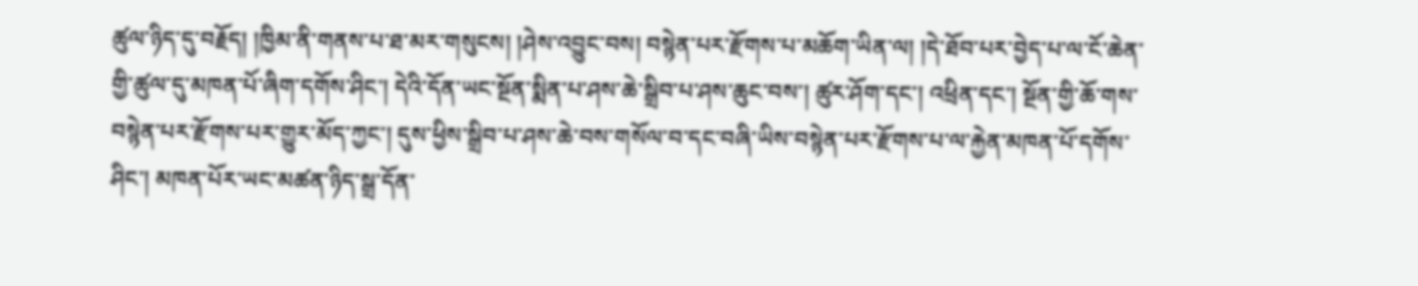ཚུལ་ཉིད་དུ་བརྗོད། །ཁྱིམ་ནི་གནས་པ་ཐ་མར་གསུངས། །ཤེས་འབྱུང་བས། བསྙེན་པར་རྫོགས་པ་མཆོག་ཡིན་ལ། །དེ་ཐོབ་པར་བྱེད་པ་ལ་ངོ་ཆེན་གྱི་ཚུལ་དུ་མཁན་པོ་ཞིག་དགོས་ཤིང་། དེའི་དོན་ཡང་སྔོན་སྨིན་པ་ཤས་ཆེ་སྒྲིབ་པ་ཤས་ཆུང་བས་། ཚུར་ཤོག་དང་། འཕྲིན་དང་། སྔོན་གྱི་ཆོ་གས་བསྙེན་པར་རྫོགས་པར་གྱུར་མོད་ཀྱང་། དུས་ཕྱིས་སྒྲིབ་པ་ཤས་ཆེ་བས་གསོལ་བ་དང་བཞི་ཡིས་བསྙེན་པར་རྫོགས་པ་ལ་རྐྱེན་མཁན་པོ་དགོས་ཤིང་། མཁན་པོར་ཡང་མཚན་ཉིད་སྒྲ་དོན་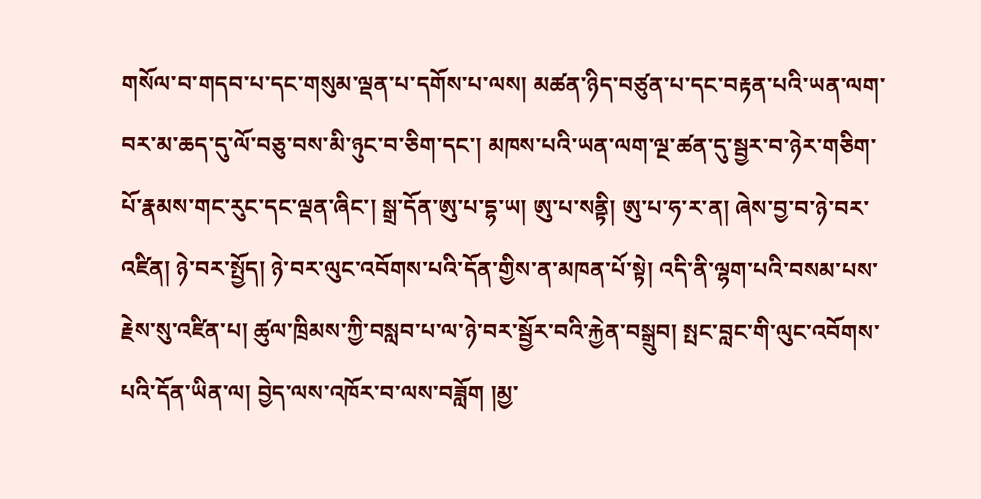གསོལ་བ་གདབ་པ་དང་གསུམ་ལྡན་པ་དགོས་པ་ལས། མཚན་ཉིད་བཙུན་པ་དང་བརྟན་པའི་ཡན་ལག་བར་མ་ཆད་དུ་ལོ་བཅུ་བས་མི་ཉུང་བ་ཅིག་དང་། མཁས་པའི་ཡན་ལག་ལྔ་ཚན་དུ་སྦྱར་བ་ཉེར་གཅིག་པོ་རྣམས་གང་རུང་དང་ལྡན་ཞིང་། སྒྲ་དོན་ཨུ་པ་དྷ་ཡ། ཨུ་པ་སནྟི། ཨུ་པ་ཧ་ར་ན། ཞེས་བྱ་བ་ཉེ་བར་འཛིན། ཉེ་བར་སྤྱོད། ཉེ་བར་ལུང་འབོགས་པའི་དོན་གྱིས་ན་མཁན་པོ་སྟེ། འདི་ནི་ལྷག་པའི་བསམ་པས་རྗེས་སུ་འཛིན་པ། ཚུལ་ཁྲིམས་ཀྱི་བསླབ་པ་ལ་ཉེ་བར་སྦྱོར་བའི་རྐྱེན་བསྒྲུབ། སྤང་བླང་གི་ལུང་འབོགས་པའི་དོན་ཡིན་ལ། བྱེད་ལས་འཁོར་བ་ལས་བཟློག །མྱ་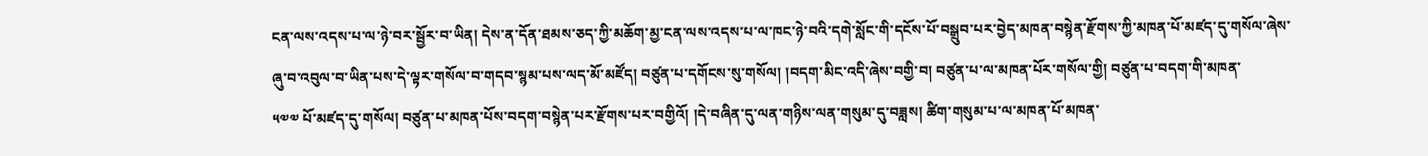ངན་ལས་འདས་པ་ལ་ཉེ་བར་སྦྱོར་བ་ཡིན། དེས་ན་དོན་ཐམས་ཅད་ཀྱི་མཆོག་མྱ་ངན་ལས་འདས་པ་ལ་ཁང་ཉེ་བའི་དགེ་སློང་གི་དངོས་པོ་བསྒྲུབ་པར་བྱེད་མཁན་བསྙེན་རྫོགས་ཀྱི་མཁན་པོ་མཛད་དུ་གསོལ་ཞེས་ཞུ་བ་འབུལ་བ་ཡིན་པས་དེ་ལྟར་གསོལ་བ་གདབ་སྙམ་པས་ལད་མོ་མཛོད། བཙུན་པ་དགོངས་སུ་གསོལ། །བདག་མིང་འདི་ཞེས་བགྱི་བ། བཙུན་པ་ལ་མཁན་པོར་གསོལ་གྱི། བཙུན་པ་བདག་གི་མཁན་
༥༧༧ པོ་མཛད་དུ་གསོལ། བཙུན་པ་མཁན་པོས་བདག་བསྙེན་པར་རྫོགས་པར་བགྱིའོ། །དེ་བཞིན་དུ་ལན་གཉིས་ལན་གསུམ་དུ་བཟླས། ཚིག་གསུམ་པ་ལ་མཁན་པོ་མཁན་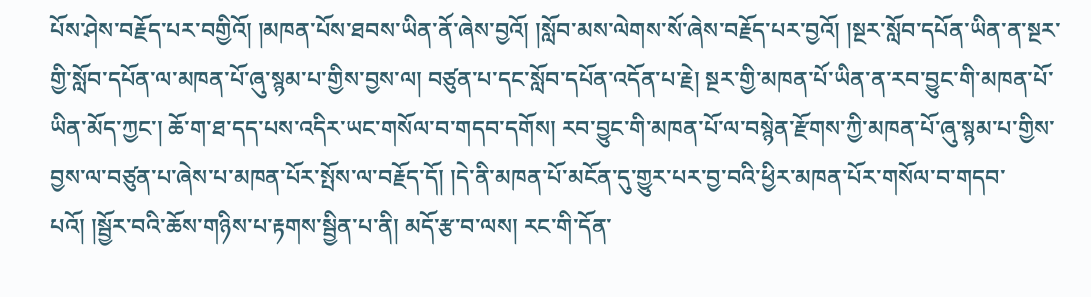པོས་ཤེས་བརྗོད་པར་བགྱིའོ། །མཁན་པོས་ཐབས་ཡིན་ནོ་ཞེས་བྱའོ། །སློབ་མས་ལེགས་སོ་ཞེས་བརྗོད་པར་བྱའོ། །སྔར་སློབ་དཔོན་ཡིན་ན་སྔར་གྱི་སློབ་དཔོན་ལ་མཁན་པོ་ཞུ་སྙམ་པ་གྱིས་བྱས་ལ། བཙུན་པ་དང་སློབ་དཔོན་འདོན་པ་རྗེ། སྔར་གྱི་མཁན་པོ་ཡིན་ན་རབ་བྱུང་གི་མཁན་པོ་ཡིན་མོད་ཀྱང་། ཆོ་ག་ཐ་དད་པས་འདིར་ཡང་གསོལ་བ་གདབ་དགོས། རབ་བྱུང་གི་མཁན་པོ་ལ་བསྙེན་རྫོགས་ཀྱི་མཁན་པོ་ཞུ་སྙམ་པ་གྱིས་བྱས་ལ་བཙུན་པ་ཞེས་པ་མཁན་པོར་སྤོས་ལ་བརྗོད་དོ། །དེ་ནི་མཁན་པོ་མངོན་དུ་གྱུར་པར་བྱ་བའི་ཕྱིར་མཁན་པོར་གསོལ་བ་གདབ་པའོ། །སྦྱོར་བའི་ཆོས་གཉིས་པ་རྟགས་སྦྱིན་པ་ནི། མདོ་རྩ་བ་ལས། རང་གི་དོན་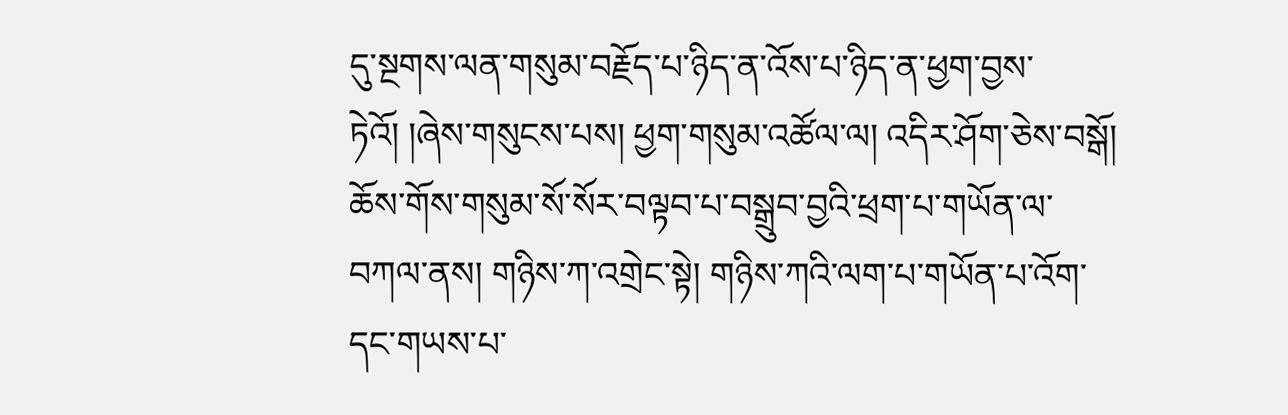དུ་སྔགས་ལན་གསུམ་བརྗོད་པ་ཉིད་ན་འོས་པ་ཉིད་ན་ཕྱག་བྱས་ཏེའོ། །ཞེས་གསུངས་པས། ཕྱག་གསུམ་འཚོལ་ལ། འདིར་ཤོག་ཅེས་བསྒོ། ཆོས་གོས་གསུམ་སོ་སོར་བལྟབ་པ་བསྒྲུབ་བྱའི་ཕྲག་པ་གཡོན་ལ་བཀལ་ནས། གཉིས་ཀ་འགྲེང་སྟེ། གཉིས་ཀའི་ལག་པ་གཡོན་པ་འོག་དང་གཡས་པ་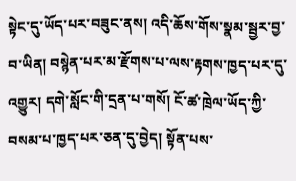སྟེང་དུ་ཡོད་པར་བཟུང་ནས། འདི་ཆོས་གོས་སྣམ་སྦྱར་བྱ་བ་ཡིན། བསྙེན་པར་མ་རྫོགས་པ་ལས་རྟགས་ཁྱད་པར་དུ་འགྱུར། དགེ་སློང་གི་དྲན་པ་གསོ། ངོ་ཚ་ཁྲེལ་ཡོད་ཀྱི་བསམ་པ་ཁྱད་པར་ཅན་དུ་བྱེད། སྟོན་པས་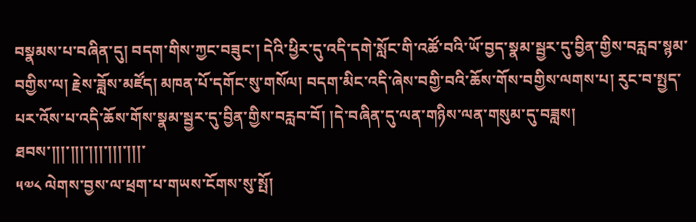བསྣམས་པ་བཞིན་དུ། བདག་གིས་ཀྱང་བཟུང་། དེའི་ཕྱིར་དུ་འདི་དགེ་སློང་གི་འཚོ་བའི་ཡོ་བྱད་སྣམ་སྦྱར་དུ་བྱིན་གྱིས་བརླབ་སྙམ་བགྱིས་ལ། རྗེས་ཟློས་མཛོད། མཁན་པོ་དགོང་སུ་གསོལ། བདག་མིང་འདི་ཞེས་བགྱི་བའི་ཆོས་གོས་བགྱིས་ལགས་པ། རུང་བ་སྤྱད་པར་འོས་པ་འདི་ཆོས་གོས་སྣམ་སྦྱར་དུ་བྱིན་གྱིས་བརླབ་བོ། །དེ་བཞིན་དུ་ལན་གཉིས་ལན་གསུམ་དུ་བཟླས། ཐབས་།།།་།།།་།།།་།།།་།།།་
༥༧༨ ལེགས་བྱས་ལ་ཕྲག་པ་གཡས་ངོགས་སུ་སྤོ།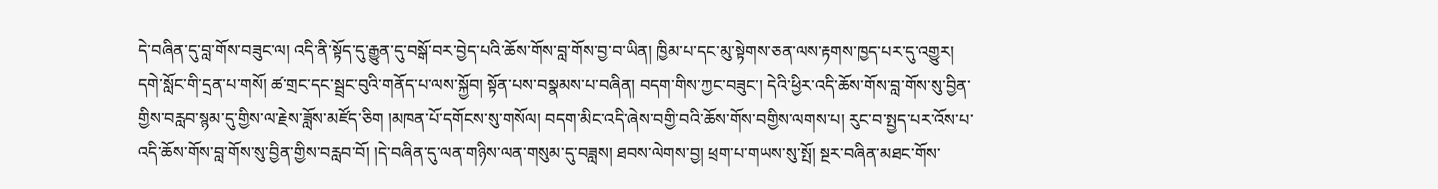དེ་བཞིན་དུ་བླ་གོས་བཟུང་ལ། འདི་ནི་སྟོད་དུ་རྒྱུན་དུ་བསྒོ་བར་བྱེད་པའི་ཆོས་གོས་བླ་གོས་བྱ་བ་ཡིན། ཁྱིམ་པ་དང་མུ་སྟེགས་ཅན་ལས་རྟགས་ཁྱད་པར་དུ་འགྱུར། དགེ་སློང་གི་དྲན་པ་གསོ། ཚ་གྲང་དང་སྦྲང་བུའི་གནོད་པ་ལས་སྐྱོབ། སྟོན་པས་བསྣམས་པ་བཞིན། བདག་གིས་ཀྱང་བཟུང་། དེའི་ཕྱིར་འདི་ཆོས་གོས་བླ་གོས་སུ་བྱིན་གྱིས་བརླབ་སྙམ་དུ་གྱིས་ལ་རྗེས་ཟློས་མཛོད་ཅིག །མཁན་པོ་དགོངས་སུ་གསོལ། བདག་མིང་འདི་ཞེས་བགྱི་བའི་ཆོས་གོས་བགྱིས་ལགས་པ། རུང་བ་སྤྱད་པར་འོས་པ་འདི་ཆོས་གོས་བླ་གོས་སུ་བྱིན་གྱིས་བརླབ་བོ། །དེ་བཞིན་དུ་ལན་གཉིས་ལན་གསུམ་དུ་བཟླས། ཐབས་ལེགས་བྱ། ཕྲག་པ་གཡས་སུ་སྤོ། སྔར་བཞིན་མཐང་གོས་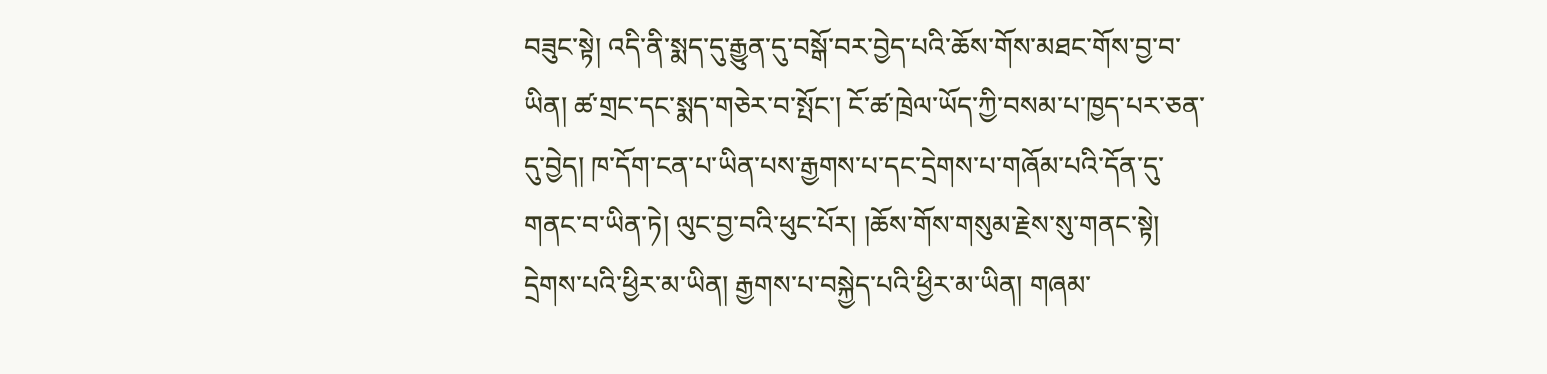བཟུང་སྟེ། འདི་ནི་སྨད་དུ་རྒྱུན་དུ་བསྒོ་བར་བྱེད་པའི་ཆོས་གོས་མཐང་གོས་བྱ་བ་ཡིན། ཚ་གྲང་དང་སྨད་གཅེར་བ་སྤོང་། ངོ་ཚ་ཁྲེལ་ཡོད་ཀྱི་བསམ་པ་ཁྱད་པར་ཅན་དུ་བྱེད། ཁ་དོག་ངན་པ་ཡིན་པས་རྒྱགས་པ་དང་དྲེགས་པ་གཞོམ་པའི་དོན་དུ་གནང་བ་ཡིན་ཏེ། ལུང་བྱ་བའི་ཕུང་པོར། །ཆོས་གོས་གསུམ་རྗེས་སུ་གནང་སྟེ། དྲེགས་པའི་ཕྱིར་མ་ཡིན། རྒྱགས་པ་བསྐྱེད་པའི་ཕྱིར་མ་ཡིན། གཞམ་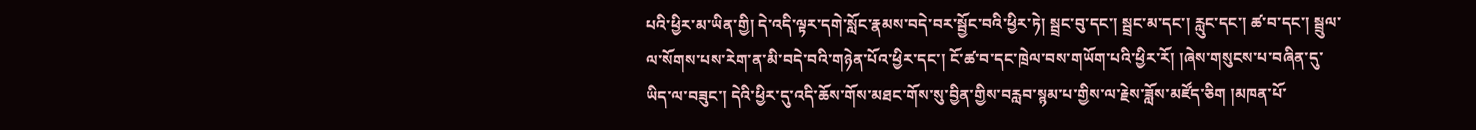པའི་ཕྱིར་མ་ཡིན་གྱི། དེ་འདི་ལྟར་དགེ་སློང་རྣམས་བདེ་བར་སྦྱོང་བའི་ཕྱིར་ཏེ། སྦྲང་བུ་དང་། སྦྲང་མ་དང་། རླུང་དང་། ཚ་བ་དང་། སྦྲུལ་ལ་སོགས་པས་རེག་ན་མི་བདེ་བའི་གཉེན་པོའ་ཕྱིར་དང་། ངོ་ཚ་བ་དང་ཁྲེལ་བས་གཡོག་པའི་ཕྱིར་རོ། །ཞེས་གསུངས་པ་བཞིན་དུ་ཡིད་ལ་བཟུང་། དེའི་ཕྱིར་དུ་འདི་ཆོས་གོས་མཐང་གོས་སུ་བྱིན་གྱིས་བརླབ་སྙམ་པ་གྱིས་ལ་རྗེས་ཟློས་མཛོད་ཅིག །མཁན་པོ་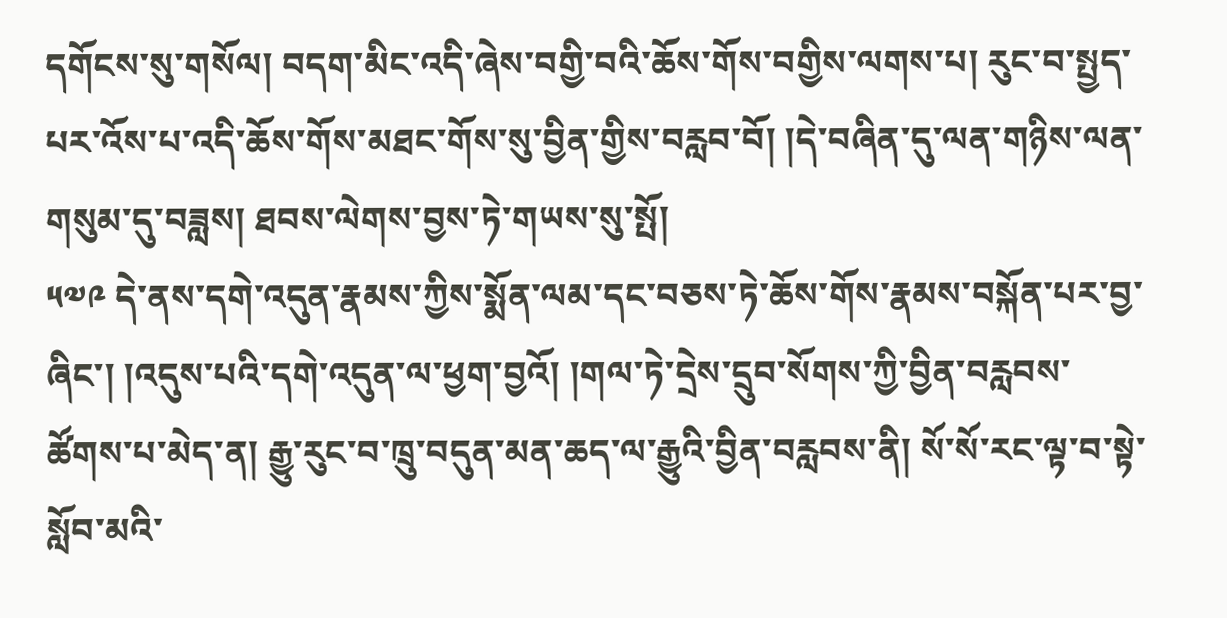དགོངས་སུ་གསོལ། བདག་མིང་འདི་ཞེས་བགྱི་བའི་ཆོས་གོས་བགྱིས་ལགས་པ། རུང་བ་སྤྱད་པར་འོས་པ་འདི་ཆོས་གོས་མཐང་གོས་སུ་བྱིན་གྱིས་བརླབ་བོ། །དེ་བཞིན་དུ་ལན་གཉིས་ལན་གསུམ་དུ་བཟླས། ཐབས་ལེགས་བྱས་ཏེ་གཡས་སུ་སྤོ།
༥༧༩ དེ་ནས་དགེ་འདུན་རྣམས་ཀྱིས་སྨོན་ལམ་དང་བཅས་ཏེ་ཆོས་གོས་རྣམས་བསྐོན་པར་བྱ་ཞིང་། །འདུས་པའི་དགེ་འདུན་ལ་ཕྱག་བྱའོ། །གལ་ཏེ་དྲེས་དྲུབ་སོགས་ཀྱི་བྱིན་བརླབས་ཚོགས་པ་མེད་ན། རྒྱུ་རུང་བ་ཁྲུ་བདུན་མན་ཆད་ལ་རྒྱུའི་བྱིན་བརླབས་ནི། སོ་སོ་རང་ལྟ་བ་སྟེ་སློབ་མའི་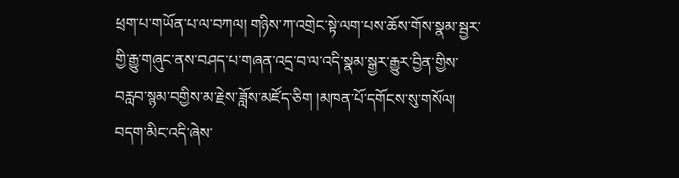ཕྲག་པ་གཡོན་པ་ལ་བཀལ། གཉིས་ཀ་འགྲེང་སྟེ་ལག་པས་ཆོས་གོས་སྣམ་སྦྱར་གྱི་རྒྱུ་གཞུང་ནས་བཤད་པ་གཞན་འདྲ་བ་ལ་འདི་སྣམ་སྒྱར་རྒྱུར་བྱིན་གྱིས་བརླབ་སྙམ་བགྱིས་མ་རྗེས་ཟློས་མཛོད་ཅིག །མཁན་པོ་དགོངས་སུ་གསོལ། བདག་མིང་འདི་ཞེས་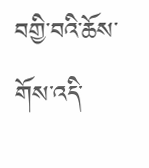བགྱི་བའི་ཆོས་གོས་འདི་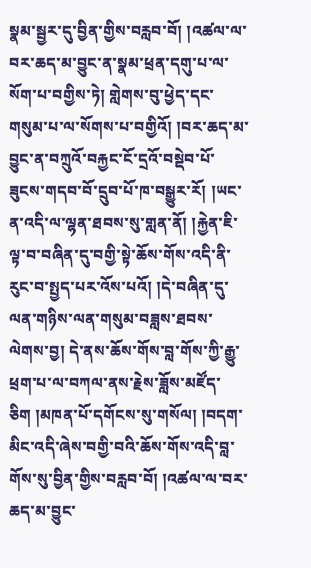སྣམ་སྦྱར་དུ་བྱིན་གྱིས་བརླབ་བོ། །འཚལ་ལ་བར་ཆད་མ་བྱུང་ན་སྣམ་ཕྲན་དགུ་པ་ལ་སོག་པ་བགྱིས་ཏེ། གླེགས་བུ་ཕྱེད་དང་གསུམ་པ་ལ་སོགས་པ་བགྱིའོ། །བར་ཆད་མ་བྱུང་ན་བཀྲུའོ་བརྐྱང་ངོ་དྲའོ་བསྡེབ་པོ་ཟུངས་གདབ་བོ་དྲུབ་པོ་ཁ་བསྒྱུར་རོ། །ཡང་ན་འདི་ལ་ལྷན་ཐབས་སུ་གླན་ནོ། །རྐྱེན་ཇི་ལྟ་བ་བཞིན་དུ་བགྱི་སྟེ་ཆོས་གོས་འདི་ནི་རུང་བ་སྤྱད་པར་འོས་པའོ། །དེ་བཞིན་དུ་ལན་གཉིས་ལན་གསུམ་བཟླས་ཐབས་ལེགས་བྱ། དེ་ནས་ཆོས་གོས་བླ་གོས་ཀྱི་རྒྱུ་ཕྲག་པ་ལ་བཀལ་ནས་རྗེས་ཟློས་མཛོད་ཅིག །མཁན་པོ་དགོངས་སུ་གསོལ། །བདག་མིང་འདི་ཞེས་བགྱི་བའི་ཆོས་གོས་འདི་བླ་གོས་སུ་བྱིན་གྱིས་བརླབ་བོ། །འཚལ་ལ་བར་ཆད་མ་བྱུང་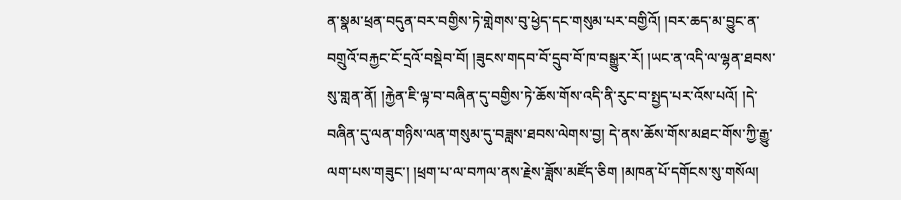ན་སྣམ་ཕྲན་བདུན་བར་བགྱིས་ཏེ་གླེགས་བུ་ཕྱེད་དང་གསུམ་པར་བགྱིའོ། །བར་ཆད་མ་བྱུང་ན་བགྲུའོ་བརྐྱང་ངོ་དྲའོ་བསྡེབ་བོ། །ཟུངས་གདབ་བོ་དྲུབ་བོ་ཁ་བསྒྱུར་རོ། །ཡང་ན་འདི་ལ་ལྷན་ཐབས་སུ་གླན་ནོ། །རྐྱེན་ཇི་ལྟ་བ་བཞིན་དུ་བགྱིས་ཏེ་ཆོས་གོས་འདི་ནི་རུང་བ་སྤྱད་པར་འོས་པའོ། །དེ་བཞིན་དུ་ལན་གཉིས་ལན་གསུམ་དུ་བཟླས་ཐབས་ལེགས་བྱ། དེ་ནས་ཆོས་གོས་མཐང་གོས་ཀྱི་རྒྱུ་ལག་པས་གཟུང་། །ཕྲག་པ་ལ་བཀལ་ནས་རྗེས་ཟློས་མཛོད་ཅིག །མཁན་པོ་དགོངས་སུ་གསོལ།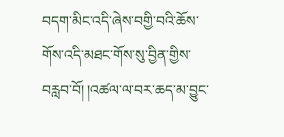བདག་མིང་འདི་ཞེས་བགྱི་བའི་ཆོས་གོས་འདི་མཐང་གོས་སུ་བྱིན་གྱིས་བརླབ་བོ། །འཚལ་ལ་བར་ཆད་མ་བྱུང་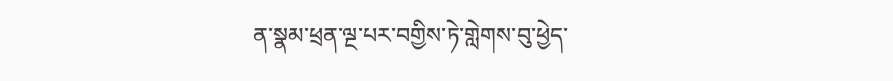ན་སྣམ་ཕྲན་ལྔ་པར་བགྱིས་ཏེ་གླེགས་བུ་ཕྱེད་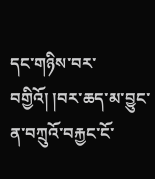དང་གཉིས་བར་བགྱིའོ། །བར་ཆད་མ་བྱུང་ན་བཀྲུའོ་བརྐྱང་ངོ་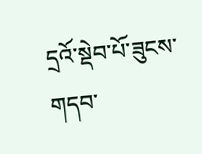དྲའོ་སྡེབ་པོ་ཟུངས་གདབ་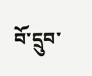བོ་དྲུབ་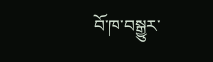བོ་ཁ་བསྒྱུར་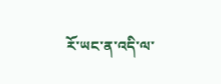རོ་ཡང་ན་འདི་ལ་